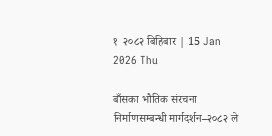१  २०८२ बिहिबार | 15 Jan 2026 Thu

बाँसका भौतिक संरचना निर्माणसम्बन्धी मार्गदर्शन–२०८२ ले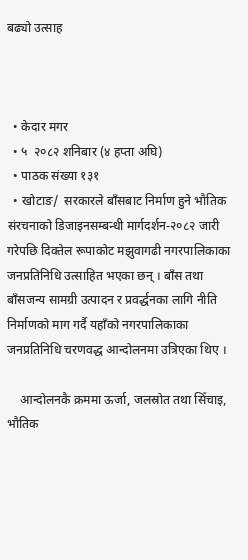बढ्यो उत्साह



  • केदार मगर
  • ५  २०८२ शनिबार (४ हप्ता अघि)
  • पाठक संख्या १३१
  • खोटाङ/  सरकारले बाँसबाट निर्माण हुने भौतिक संरचनाको डिजाइनसम्बन्धी मार्गदर्शन-२०८२ जारी गरेपछि दिक्तेल रूपाकोट मझुवागढी नगरपालिकाका जनप्रतिनिधि उत्साहित भएका छन् । बाँस तथा बाँसजन्य सामग्री उत्पादन र प्रवर्द्धनका लागि नीति निर्माणको माग गर्दै यहाँको नगरपालिकाका जनप्रतिनिधि चरणवद्ध आन्दोलनमा उत्रिएका थिए ।

    आन्दोलनकै क्रममा ऊर्जा, जलस्रोत तथा सिँचाइ, भौतिक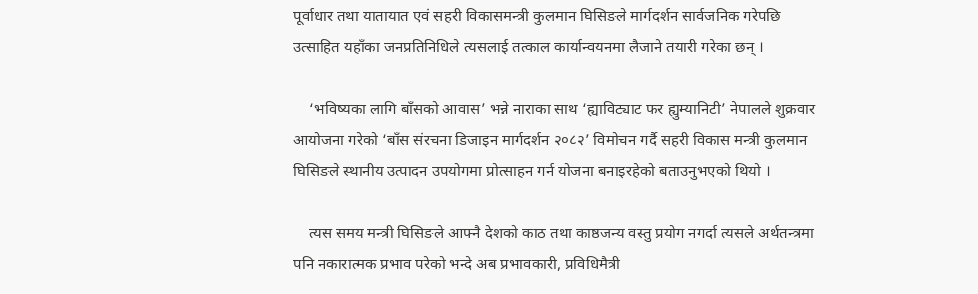पूर्वाधार तथा यातायात एवं सहरी विकासमन्त्री कुलमान घिसिङले मार्गदर्शन सार्वजनिक गरेपछि उत्साहित यहाँका जनप्रतिनिधिले त्यसलाई तत्काल कार्यान्वयनमा लैजाने तयारी गरेका छन् ।

    ‘भविष्यका लागि बाँसको आवास’ भन्ने नाराका साथ ‘ह्याविट्याट फर ह्युम्यानिटी’ नेपालले शुक्रवार आयोजना गरेको ‘बाँस संरचना डिजाइन मार्गदर्शन २०८२’ विमोचन गर्दै सहरी विकास मन्त्री कुलमान घिसिङले स्थानीय उत्पादन उपयोगमा प्रोत्साहन गर्न योजना बनाइरहेको बताउनुभएको थियो ।

    त्यस समय मन्त्री घिसिङले आफ्नै देशको काठ तथा काष्ठजन्य वस्तु प्रयोग नगर्दा त्यसले अर्थतन्त्रमा पनि नकारात्मक प्रभाव परेको भन्दे अब प्रभावकारी, प्रविधिमैत्री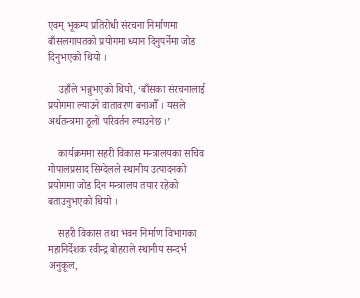एवम् भूकम्प प्रतिरोधी संरचना निर्माणमा बाँसलगायतको प्रयोगमा ध्यान दिनुपर्नेमा जोड दिनुभएको थियो ।

    उहाँले भन्नुभएको थियो, ‘बाँसका संरचनालाई प्रयोगमा ल्याउने वातावरण बनाऔँ । यसले अर्थतन्त्रमा ठूलो परिवर्तन ल्याउनेछ ।’

    कार्यक्रममा सहरी विकास मन्त्रालयका सचिव गोपालप्रसाद सिग्देलले स्थानीय उत्पादनको प्रयोगमा जोड दिन मन्त्रालय तयार रहेको बताउनुभएको थियो ।

    सहरी विकास तथा भवन निर्माण विभागका महानिर्देशक रवीन्द्र बोहराले स्थानीय सन्दर्भ अनुकूल,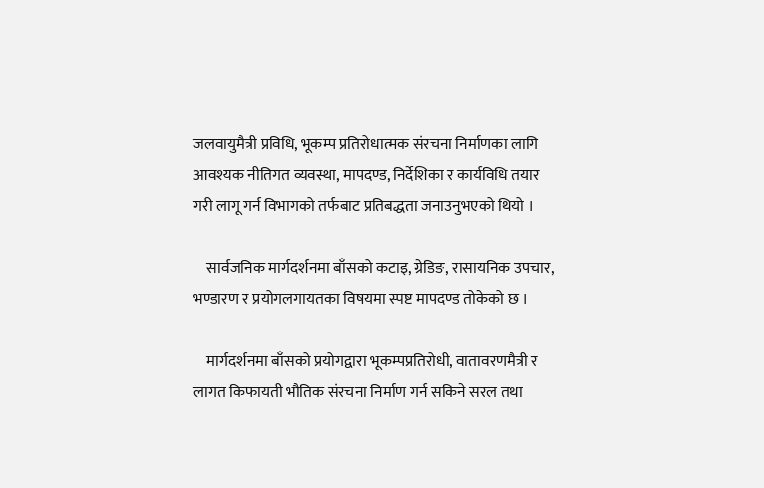जलवायुमैत्री प्रविधि, भूकम्प प्रतिरोधात्मक संरचना निर्माणका लागि आवश्यक नीतिगत व्यवस्था, मापदण्ड, निर्देशिका र कार्यविधि तयार गरी लागू गर्न विभागको तर्फबाट प्रतिबद्धता जनाउनुभएको थियो ।

    सार्वजनिक मार्गदर्शनमा बाँसको कटाइ, ग्रेडिङ, रासायनिक उपचार, भण्डारण र प्रयोगलगायतका विषयमा स्पष्ट मापदण्ड तोकेको छ ।

    मार्गदर्शनमा बाँसको प्रयोगद्वारा भूकम्पप्रतिरोधी, वातावरणमैत्री र लागत किफायती भौतिक संरचना निर्माण गर्न सकिने सरल तथा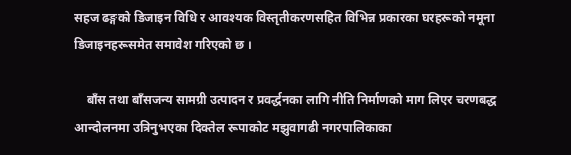सहज ढङ्गको डिजाइन विधि र आवश्यक विस्तृतीकरणसहित विभिन्न प्रकारका घरहरूको नमूना डिजाइनहरूसमेत समावेश गरिएको छ ।

    बाँस तथा बाँसजन्य सामग्री उत्पादन र प्रवर्द्धनका लागि नीति निर्माणको माग लिएर चरणबद्ध आन्दोलनमा उत्रिनुभएका दिक्तेल रूपाकोट मझुवागढी नगरपालिकाका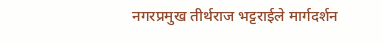नगरप्रमुख तीर्थराज भट्टराईले मार्गदर्शन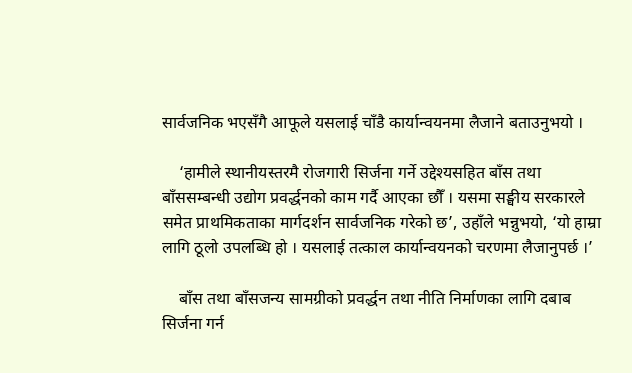सार्वजनिक भएसँगै आफूले यसलाई चाँडै कार्यान्वयनमा लैजाने बताउनुभयो ।

    ‘हामीले स्थानीयस्तरमै रोजगारी सिर्जना गर्ने उद्देश्यसहित बाँस तथा बाँससम्बन्धी उद्योग प्रवर्द्धनको काम गर्दै आएका छौँ । यसमा सङ्घीय सरकारले समेत प्राथमिकताका मार्गदर्शन सार्वजनिक गरेको छ’, उहाँले भन्नुभयो, ‘यो हाम्रा लागि ठूलो उपलब्धि हो । यसलाई तत्काल कार्यान्वयनको चरणमा लैजानुपर्छ ।’

    बाँस तथा बाँसजन्य सामग्रीको प्रवर्द्धन तथा नीति निर्माणका लागि दबाब सिर्जना गर्न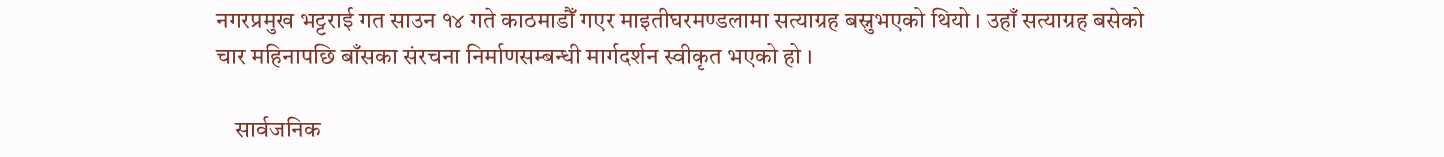नगरप्रमुख भट्टराई गत साउन १४ गते काठमाडौँ गएर माइतीघरमण्डलामा सत्याग्रह बस्नुभएको थियो । उहाँ सत्याग्रह बसेको चार महिनापछि बाँसका संरचना निर्माणसम्बन्धी मार्गदर्शन स्वीकृत भएको हो ।

    सार्वजनिक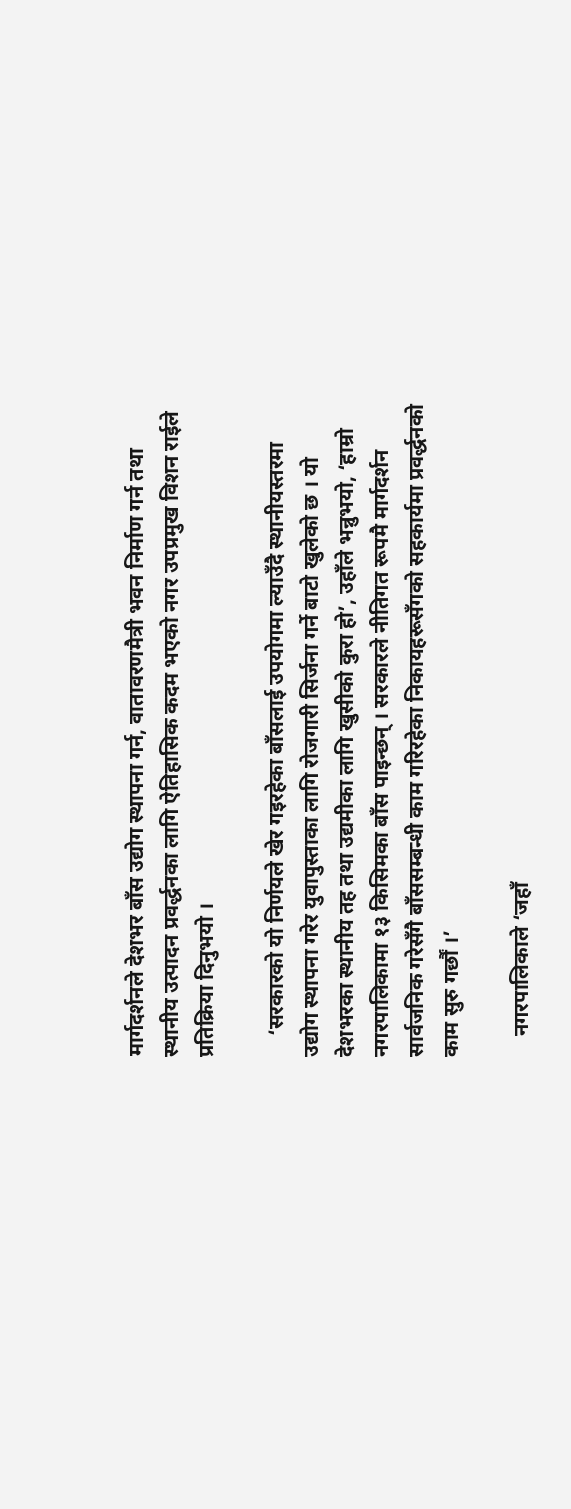मार्गदर्शनले देशभर बाँस उद्योग स्थापना गर्न, वातावरणमैत्री भवन निर्माण गर्न तथा स्थानीय उत्पादन प्रवर्द्धनका लागि ऐतिहासिक कदम भएको नगर उपप्रमुख विशन राईले प्रतिक्रिया दिनुभयो ।

    ‘सरकारको यो निर्णयले खेर गइरहेका बाँसलाई उपयोगमा ल्याउँदै स्थानीयस्तरमा उद्योग स्थापना गरेर युवापुस्ताका लागि रोजगारी सिर्जना गर्ने बाटो खुलेको छ । यो देशभरका स्थानीय तह तथा उद्यमीका लागि खुसीको कुरा हो’, उहाँले भन्नुभयो, ‘हाम्रो नगरपालिकामा १३ किसिमका बाँस पाइन्छन् । सरकारले नीतिगत रूपमै मार्गदर्शन सार्वजनिक गरेसँगै बाँससम्बन्धी काम गरिरहेका निकायहरूसँगको सहकार्यमा प्रवर्द्धनको काम सुरु गर्छौं ।’

    नगरपालिकाले ‘जहाँ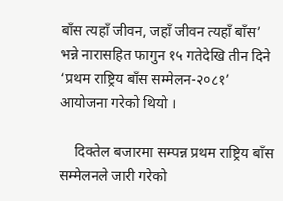बाँस त्यहाँ जीवन, जहाँ जीवन त्यहाँ बाँस’ भन्ने नारासहित फागुन १५ गतेदेखि तीन दिने ‘प्रथम राष्ट्रिय बाँस सम्मेलन-२०८१’ आयोजना गरेको थियो ।

    दिक्तेल बजारमा सम्पन्न प्रथम राष्ट्रिय बाँस सम्मेलनले जारी गरेको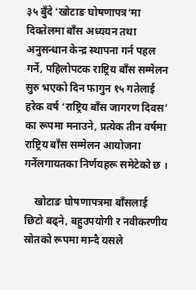३५ बुँदे ‘खोटाङ घोषणापत्र’मा दिक्तेलमा बाँस अध्ययन तथा अनुसन्धान केन्द्र स्थापना गर्न पहल गर्ने, पहिलोपटक राष्ट्रिय बाँस सम्मेलन सुरु भएको दिन फागुन १५ गतेलाई हरेक वर्ष ‘राष्ट्रिय बाँस जागरण दिवस’ का रूपमा मनाउने, प्रत्येक तीन वर्षमा राष्ट्रिय बाँस सम्मेलन आयोजना गर्नेलगायतका निर्णयहरू समेटेको छ ।

    खोटाङ घोषणापत्रमा बाँसलाई छिटो बढ्ने, बहुउपयोगी र नवीकरणीय स्रोतको रूपमा मान्दै यसले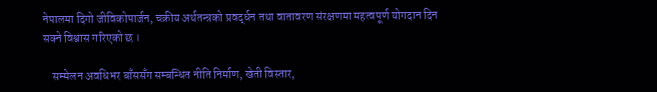नेपालमा दिगो जीविकोपार्जन, चक्रीय अर्थतन्त्रको प्रवर्द्धन तथा वातावरण संरक्षणमा महत्वपूर्ण योगदान दिन सक्ने विश्वास गरिएको छ ।

    सम्मेलन अवधिभर बाँससँग सम्बन्धित नीति निर्माण, खेती विस्तार,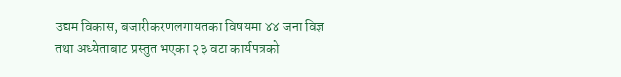उद्यम विकास, बजारीकरणलगायतका विषयमा ४४ जना विज्ञ तथा अध्येताबाट प्रस्तुत भएका २३ वटा कार्यपत्रको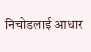निचोडलाई आधार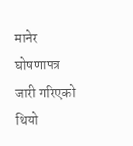मानेर घोषणापत्र जारी गरिएको थियो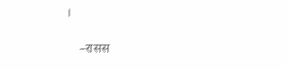।

    –रासस